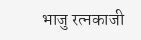भाजु रत्नकाजी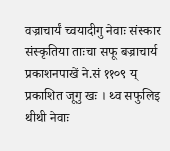वज्राचार्यं च्वयादीगु नेवाः संस्कार संस्कृतिया ताःचा सफू बज्राचार्य प्रकाशनपाखें ने.सं ११०९ य् प्रकाशित जूगु खः । थ्व सफुलिइ थीथी नेवाः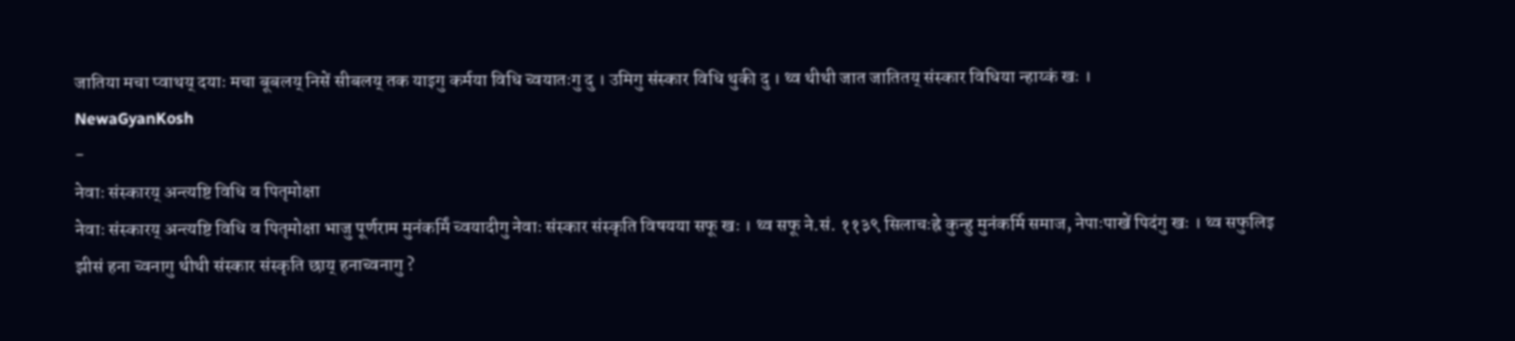जातिया मचा प्वाथय् दयाः मचा बूबलय् निसें सीबलय् तक याइगु कर्मया विधि च्वयातःगु दु । उमिगु संस्कार विधि थुकी दु । थ्व थीथी जात जातितय् संस्कार विधिया न्हाय्कं खः ।
NewaGyanKosh
-
नेवाः संस्कारय् अन्त्यष्टि विधि व पितृमोक्षा
नेवाः संस्कारय् अन्त्यष्टि विधि व पितृमोक्षा भाजु पूर्णराम मुनंकर्मिं च्वयादीगु नेवाः संस्कार संस्कृति विषयया सफू खः । थ्व सफू ने.सं. ११३९ सिलाचःह्रे कुन्हु मुनंकर्मि समाज, नेपाःपाखें पिदंगु खः । थ्व सफुलिइ झीसं हना च्वनागु थीथी संस्कार संस्कृति छाय् हनाच्वनागु ?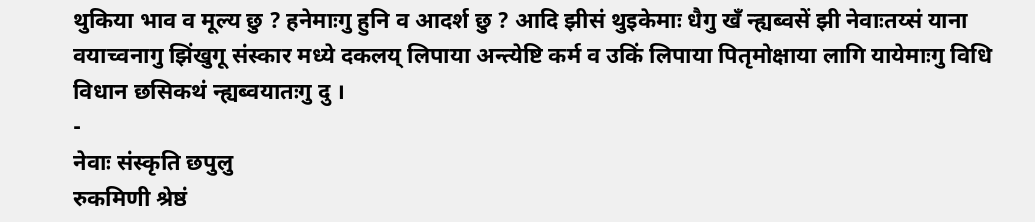थुकिया भाव व मूल्य छु ? हनेमाःगु हुनि व आदर्श छु ? आदि झीसं थुइकेमाः धैगु खँ न्ह्यब्वसें झी नेवाःतय्सं याना वयाच्वनागु झिंखुगू संस्कार मध्ये दकलय् लिपाया अन्त्येष्टि कर्म व उकिं लिपाया पितृमोक्षाया लागि यायेमाःगु विधि विधान छसिकथं न्ह्यब्वयातःगु दु ।
-
नेवाः संस्कृति छपुलु
रुकमिणी श्रेष्ठं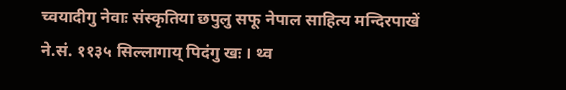च्वयादीगु नेवाः संस्कृतिया छपुलु सफू नेपाल साहित्य मन्दिरपाखें ने.सं. ११३५ सिल्लागाय् पिदंगु खः । थ्व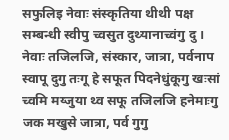सफुलिइ नेवाः संस्कृतिया थीथी पक्ष सम्बन्धी स्वीपु च्वसुत दुथ्यानाच्वंगु दु । नेवाः तजिलजि, संस्कार, जात्रा, पर्वनाप स्वापू दुगु तःगू हे सफूत पिदनेधुंकूगु खःसां च्वमि मय्जुया थ्व सफू तजिलजि हनेमाःगु जक मखुसे जात्रा, पर्व गुगु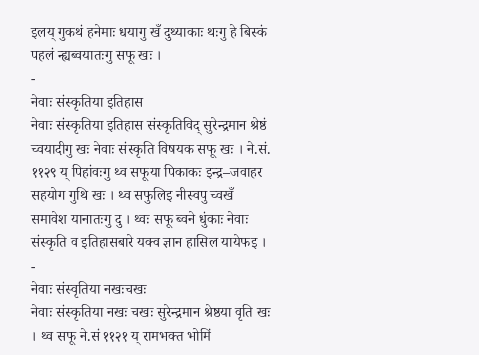इलय् गुकथं हनेमाः धयागु खँ दुथ्याकाः थःगु हे बिस्कं पहलं न्ह्यब्वयातःगु सफू खः ।
-
नेवाः संस्कृतिया इतिहास
नेवाः संस्कृतिया इतिहास संस्कृतिविद् सुरेन्द्रमान श्रेष्ठं च्वयादीगु खः नेवाः संस्कृति विषयक सफू खः । ने.सं. ११२९ य् पिहांवःगु थ्व सफूया पिकाकः इन्द्र–जवाहर सहयोग गुथि खः । थ्व सफुलिइ नीस्वपु च्वखँ समावेश यानातःगु दु । थ्वः सफू ब्वने धुंकाः नेवाः संस्कृति व इतिहासबारे यक्व ज्ञान हासिल यायेफइ ।
-
नेवाः संस्वृतिया नखःचखः
नेवाः संस्कृतिया नखः चखः सुरेन्द्रमान श्रेष्ठया वृति खः । थ्व सफू ने.सं ११२१ य् रामभक्त भोमिं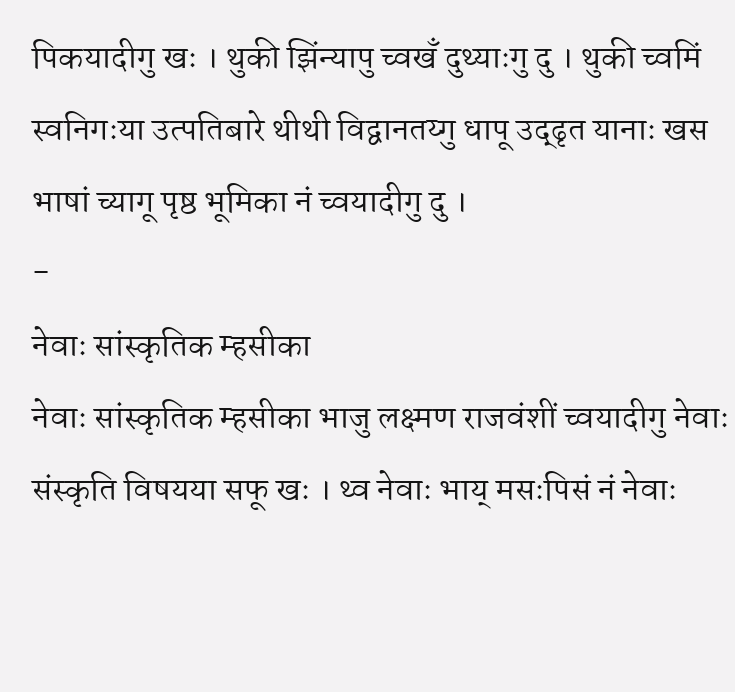पिकयादीगु खः । थुकी झिंन्यापु च्वखँ दुथ्याःगु दु । थुकी च्वमिं स्वनिगःया उत्पतिबारे थीथी विद्वानतय्गु धापू उद्ढृत यानाः खस भाषां च्यागू पृष्ठ भूमिका नं च्वयादीगु दु ।
-
नेवाः सांस्कृतिक म्हसीका
नेवाः सांस्कृतिक म्हसीका भाजु लक्ष्मण राजवंशीं च्वयादीगु नेवाः संस्कृति विषयया सफू खः । थ्व नेवाः भाय् मसःपिसं नं नेवाः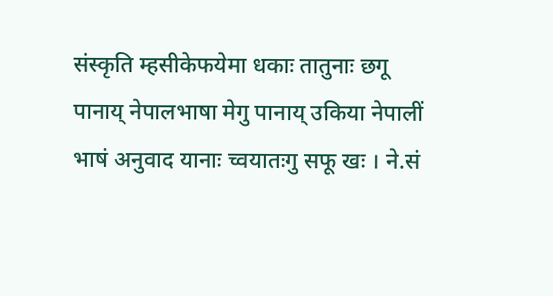संस्कृति म्हसीकेफयेमा धकाः तातुनाः छगू पानाय् नेपालभाषा मेगु पानाय् उकिया नेपालीं भाषं अनुवाद यानाः च्वयातःगु सफू खः । ने.सं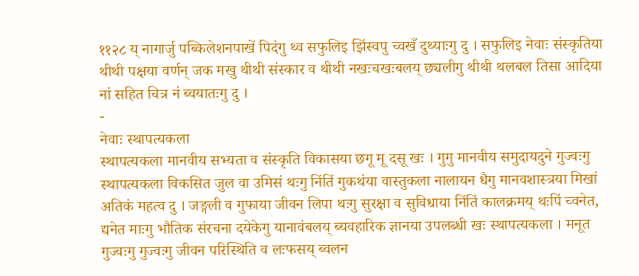११२८ य् नागार्जु पब्किलेशनपाखें पिदंगु थ्व सफुलिइ झिंस्वपु च्वखँ दुथ्याःगु दु । सफुलिइ नेवाः संस्कृतिया थीथी पक्षया वर्णन् जक मखु थीथी संस्कार व थीथी नखःचखःबलय् छ्यलीगु थीथी थलबल तिसा आदिया नां सहित चित्र नं ब्वयातःगु दु ।
-
नेवाः स्थापत्यकला
स्थापत्यकला मानवीय सभ्यता व संस्कृति विकासया छगू मू दसू खः । गुगु मानवीय समुदायदुने गुज्वःगु स्थापत्यकला विकसित जुल वा उमिसं थःगु निंतिं गुकथंया वास्तुकला नालायन धैगु मानवशास्त्रया मिखां अतिकं महत्व दु । जङ्गली व गुफाया जीवन लिपा थःगु सुरक्षा व सुविधाया निंतिं कालक्रमय् थःपिं च्वनेत, द्यनेत माःगु भौतिक संरचना दयेकेगु यानावंबलय् ब्यवहारिक ज्ञानया उपलब्धी खः स्थापत्यकला । मनूत गुज्वःगु गुज्वःगु जीवन परिस्थिति व लःफसय् ब्वलन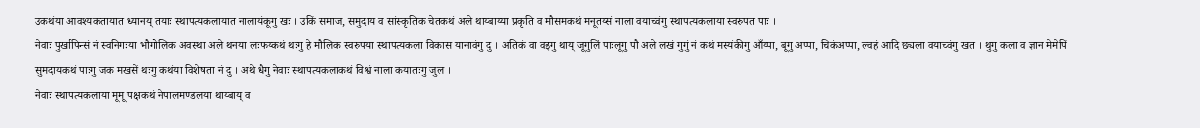उकथंया आवश्यकतायात ध्यानय् तयाः स्थापत्यकलायात नालायंकूगु खः । उकिं समाज, समुदाय व सांस्कृतिक चेतकथं अले थाय्बाय्या प्रकृति व मौसमकथं मनूतय्सं नाला वयाच्वंगु स्थापत्यकलाया स्वरुपत पाः ।
नेवाः पुर्खापिन्सं नं स्वनिगःया भौगोलिक अवस्था अले थनया लःफय्कथं थःगु हे मौलिक स्वरुपया स्थापत्यकला विकास यानावंगु दु । अतिकं वा वइगु थाय् जूगुलिं पाःलूगु पौ अले लखं गुगुं नं कथं मस्यंकीगु आँय्पा, बूगु अप्पा, चिकंअप्पा, ल्वहं आदि छ्यला वयाच्वंगु खत । थुगु कला व ज्ञान मेमेपिं सुमदायकथं पाःगु जक मखसें थःगु कथंया विशेषता नं दु । अथे धैगु नेवाः स्थापत्यकलाकथं विश्वं नाला कयातःगु जुल ।
नेवाः स्थापत्यकलाया मूमू पक्षकथं नेपालमण्डलया थाय्बाय् व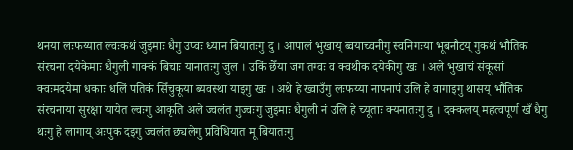थनया लःफय्यात ल्वःकथं जुइमाः धैगु उप्वः ध्यान बियातःगु दु । आपालं भुखाय् ब्वयाच्वनीगु स्वनिगःया भूबनौटय् गुकथं भौतिक संरचना दयेकेमाः धैगुली गाक्कं बिचाः यानातःगु जुल । उकिं छेँया जग तग्वः व क्वथीक दयेकीगु खः । अले भुखाचं संकूसां क्वःमदयेमा धकाः धलिं पतिकं सिँचुकूया ब्यवस्था याइगु खः । अथे हे ख्वाउँगु लःफय्या नापनापं उलि हे वागाइगु थासय् भौतिक संरचनाया सुरक्षा यायेत ल्वःगु आकृति अले ज्वलंत गुज्वःगु जुइमाः धैगुली नं उलि हे च्यूताः क्यनातःगु दु । दक्कलय् महत्वपूर्ण खँ धैगु थःगु हे लागाय् अःपुक दइगु ज्वलंत छ्यलेगु प्रविधियात मू बियातःगु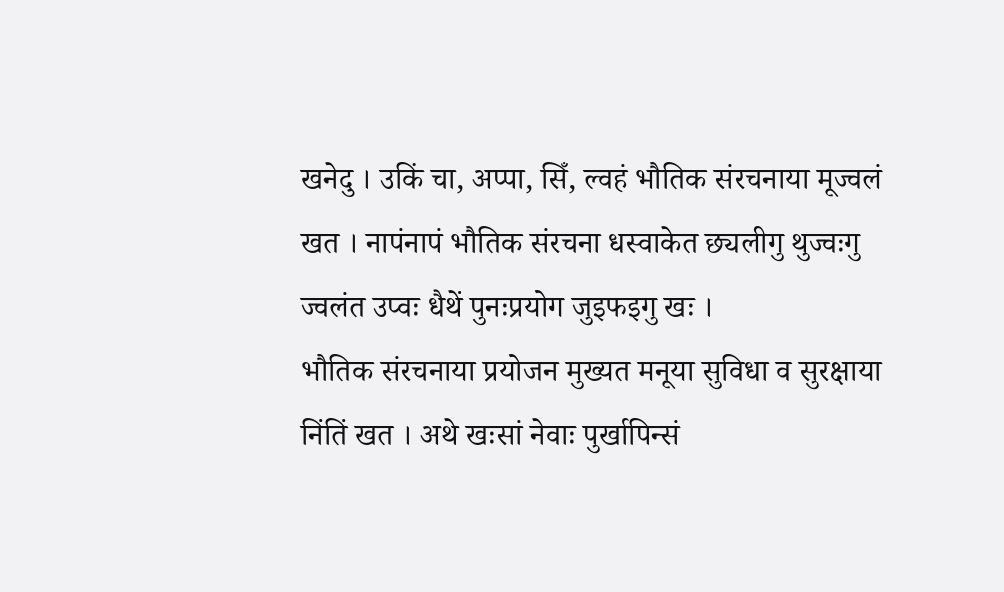खनेदु । उकिं चा, अप्पा, सिँ, ल्वहं भौतिक संरचनाया मूज्वलं खत । नापंनापं भौतिक संरचना धस्वाकेत छ्यलीगु थुज्वःगु ज्वलंत उप्वः धैथें पुनःप्रयोग जुइफइगु खः ।
भौतिक संरचनाया प्रयोजन मुख्यत मनूया सुविधा व सुरक्षाया निंतिं खत । अथे खःसां नेवाः पुर्खापिन्सं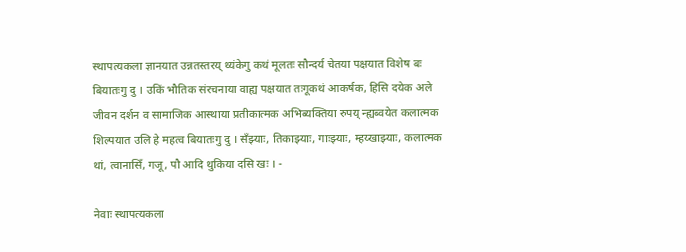स्थापत्यकला ज्ञानयात उन्नतस्तरय् थ्यंकेगु कथं मूलतः सौन्दर्य चेतया पक्षयात विशेष बः बियातःगु दु । उकिं भौतिक संरचनाया वाह्य पक्षयात तःगूकथं आकर्षक, हिसि दयेक अले जीवन दर्शन व सामाजिक आस्थाया प्रतीकात्मक अभिब्यक्तिया रुपय् न्ह्यब्वयेत कलात्मक शिल्पयात उलि हे महत्व बियातःगु दु । सँझ्याः, तिकाझ्याः, गाःझ्याः, म्हय्खाझ्याः, कलात्मक थां, त्वानासिँ, गजू, पौ आदि थुकिया दसि खः । -

नेवाः स्थापत्यकला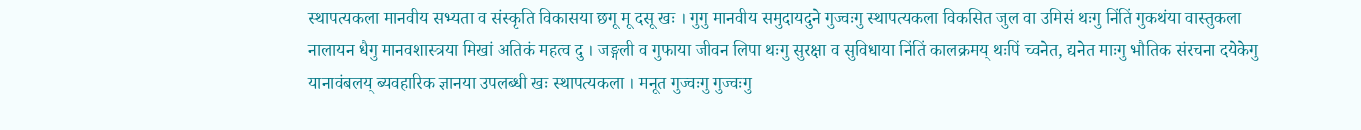स्थापत्यकला मानवीय सभ्यता व संस्कृति विकासया छगू मू दसू खः । गुगु मानवीय समुदायदुने गुज्वःगु स्थापत्यकला विकसित जुल वा उमिसं थःगु निंतिं गुकथंया वास्तुकला नालायन धैगु मानवशास्त्रया मिखां अतिकं महत्व दु । जङ्गली व गुफाया जीवन लिपा थःगु सुरक्षा व सुविधाया निंतिं कालक्रमय् थःपिं च्वनेत, द्यनेत माःगु भौतिक संरचना दयेकेगु यानावंबलय् ब्यवहारिक ज्ञानया उपलब्धी खः स्थापत्यकला । मनूत गुज्वःगु गुज्वःगु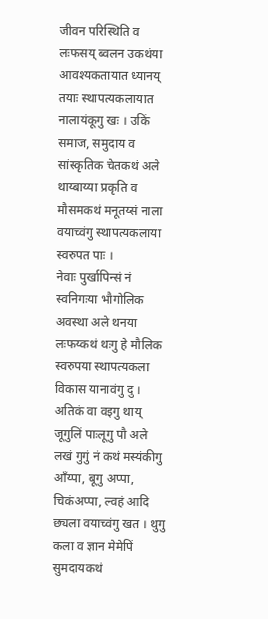जीवन परिस्थिति व लःफसय् ब्वलन उकथंया आवश्यकतायात ध्यानय् तयाः स्थापत्यकलायात नालायंकूगु खः । उकिं समाज, समुदाय व सांस्कृतिक चेतकथं अले थाय्बाय्या प्रकृति व मौसमकथं मनूतय्सं नाला वयाच्वंगु स्थापत्यकलाया स्वरुपत पाः ।
नेवाः पुर्खापिन्सं नं स्वनिगःया भौगोलिक अवस्था अले थनया लःफय्कथं थःगु हे मौलिक स्वरुपया स्थापत्यकला विकास यानावंगु दु । अतिकं वा वइगु थाय् जूगुलिं पाःलूगु पौ अले लखं गुगुं नं कथं मस्यंकीगु आँय्पा, बूगु अप्पा, चिकंअप्पा, ल्वहं आदि छ्यला वयाच्वंगु खत । थुगु कला व ज्ञान मेमेपिं सुमदायकथं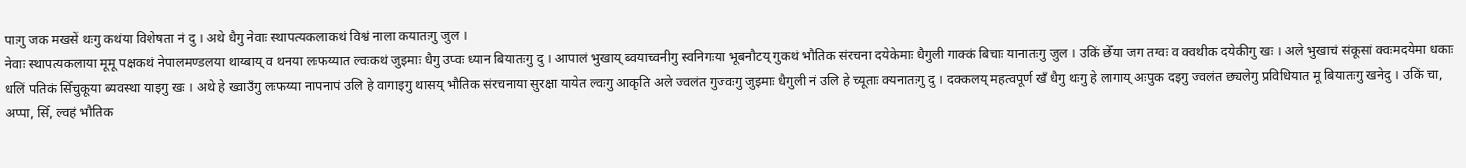पाःगु जक मखसें थःगु कथंया विशेषता नं दु । अथे धैगु नेवाः स्थापत्यकलाकथं विश्वं नाला कयातःगु जुल ।
नेवाः स्थापत्यकलाया मूमू पक्षकथं नेपालमण्डलया थाय्बाय् व थनया लःफय्यात ल्वःकथं जुइमाः धैगु उप्वः ध्यान बियातःगु दु । आपालं भुखाय् ब्वयाच्वनीगु स्वनिगःया भूबनौटय् गुकथं भौतिक संरचना दयेकेमाः धैगुली गाक्कं बिचाः यानातःगु जुल । उकिं छेँया जग तग्वः व क्वथीक दयेकीगु खः । अले भुखाचं संकूसां क्वःमदयेमा धकाः धलिं पतिकं सिँचुकूया ब्यवस्था याइगु खः । अथे हे ख्वाउँगु लःफय्या नापनापं उलि हे वागाइगु थासय् भौतिक संरचनाया सुरक्षा यायेत ल्वःगु आकृति अले ज्वलंत गुज्वःगु जुइमाः धैगुली नं उलि हे च्यूताः क्यनातःगु दु । दक्कलय् महत्वपूर्ण खँ धैगु थःगु हे लागाय् अःपुक दइगु ज्वलंत छ्यलेगु प्रविधियात मू बियातःगु खनेदु । उकिं चा, अप्पा, सिँ, ल्वहं भौतिक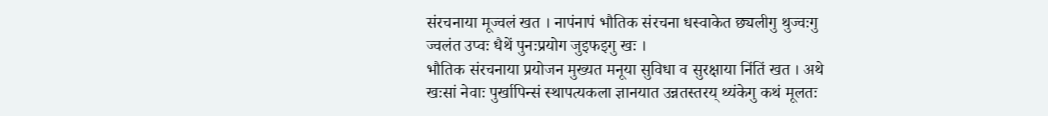संरचनाया मूज्वलं खत । नापंनापं भौतिक संरचना धस्वाकेत छ्यलीगु थुज्वःगु ज्वलंत उप्वः धैथें पुनःप्रयोग जुइफइगु खः ।
भौतिक संरचनाया प्रयोजन मुख्यत मनूया सुविधा व सुरक्षाया निंतिं खत । अथे खःसां नेवाः पुर्खापिन्सं स्थापत्यकला ज्ञानयात उन्नतस्तरय् थ्यंकेगु कथं मूलतः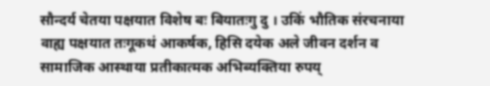सौन्दर्य चेतया पक्षयात विशेष बः बियातःगु दु । उकिं भौतिक संरचनाया वाह्य पक्षयात तःगूकथं आकर्षक, हिसि दयेक अले जीवन दर्शन व सामाजिक आस्थाया प्रतीकात्मक अभिब्यक्तिया रुपय्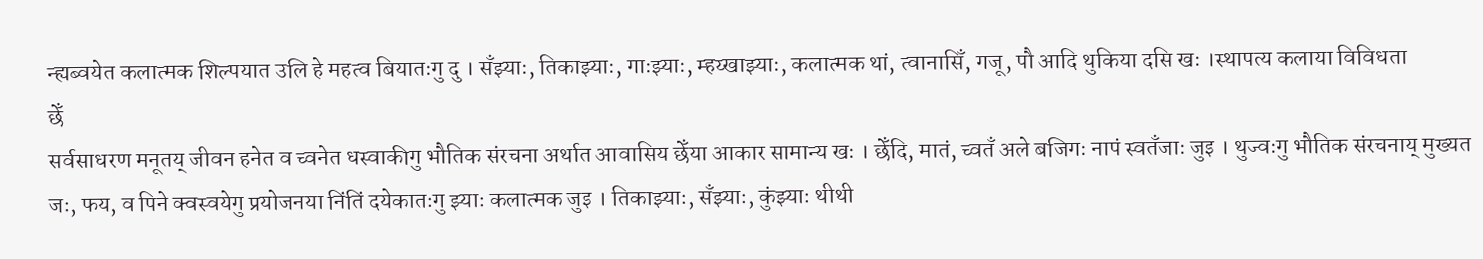न्ह्यब्वयेत कलात्मक शिल्पयात उलि हे महत्व बियातःगु दु । सँझ्याः, तिकाझ्याः, गाःझ्याः, म्हय्खाझ्याः, कलात्मक थां, त्वानासिँ, गजू, पौ आदि थुकिया दसि खः ।स्थापत्य कलाया विविधता
छेँ
सर्वसाधरण मनूतय् जीवन हनेत व च्वनेत धस्वाकीगु भौतिक संरचना अर्थात आवासिय छेँया आकार सामान्य खः । छेँदि, मातं, च्वतँ अले बजिगः नापं स्वतँजाः जुइ । थुज्वःगु भौतिक संरचनाय् मुख्यत जः, फय, व पिने क्वस्वयेगु प्रयोजनया निंतिं दयेकातःगु झ्याः कलात्मक जुइ । तिकाझ्याः, सँझ्याः, कुंझ्याः थीथी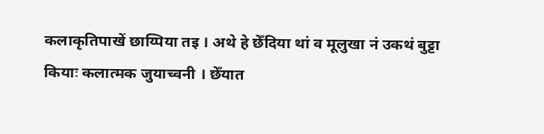कलाकृतिपाखें छाय्पिया तइ । अथे हे छेँदिया थां व मूलुखा नं उकथं बुट्टा कियाः कलात्मक जुयाच्वनी । छेँयात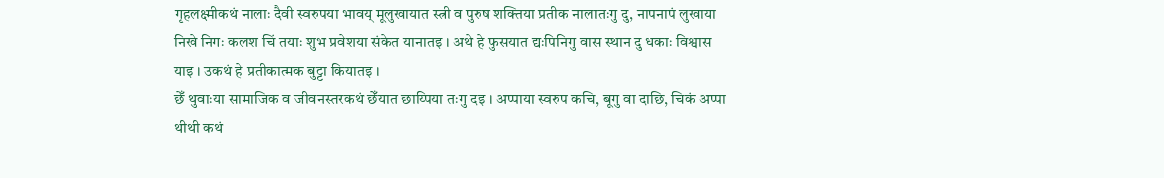गृहलक्ष्मीकथं नालाः दैवी स्वरुपया भावय् मूलुखायात स्त्री व पुरुष शक्तिया प्रतीक नालातःगु दु, नापनापं लुखाया निखे निगः कलश चिं तयाः शुभ प्रवेशया संकेत यानातइ । अथे हे फुसयात द्यःपिनिगु वास स्थान दु धकाः विश्वास याइ । उकथं हे प्रतीकात्मक बुट्टा कियातइ ।
छेँ थुवाःया सामाजिक व जीवनस्तरकथं छेँयात छाय्पिया तःगु दइ । अप्पाया स्वरुप कचि, बूगु वा दाछि, चिकं अप्पा थीथी कथं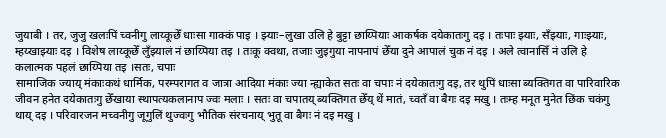जुयाबी । तर, जुजु खलःपिं च्वनीगु लाय्कूछेँ धाःसा गाक्कं पाइ । झ्याः–लुखा उलि हे बुट्टा छाय्पियाः आकर्षक दयेकातःगु दइ । तःपाः झ्याः, सँझ्याः, गाःझ्याः, म्हय्खाझ्याः दइ । विशेष लाय्कूछेँ लुँझ्यालं नं छाय्पिया तइ । तःकू क्वथा, तजाः जुइगुया नापनापं छेँया दुने आपालं चुक नं दइ । अले त्वानासिँ नं उलि हे कलात्मक पहलं छाय्पिया तइ ।सतः, चपाः
सामाजिक ज्याय् मंकाःकथं धार्मिक, परम्परागत व जात्रा आदिया मंकाः ज्या न्ह्याकेत सतः वा चपाः नं दयेकातःगु दइ, तर थुपिं धाःसा ब्यक्तिगत वा पारिवारिक जीवन हनेत दयेकातःगु छेँखाया स्थापत्यकलानाप ज्वः मलाः । सतः वा चपातय् ब्यक्तिगत छेँय् थें मातं, च्वतँ वा बैगः दइ मखु । तःम्ह मनूत मुनेत छिंक चकंगु थाय् दइ । परिवारजन मच्वनीगु जूगुलिं थुज्वःगु भौतिक संरचनाय् भुतू वा बैगः नं दइ मखु ।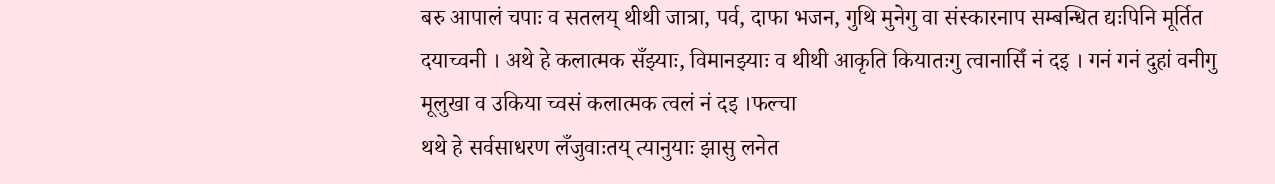बरु आपालं चपाः व सतलय् थीथी जात्रा, पर्व, दाफा भजन, गुथि मुनेगु वा संस्कारनाप सम्बन्धित द्यःपिनि मूर्तित दयाच्वनी । अथे हे कलात्मक सँझ्याः, विमानझ्याः व थीथी आकृति कियातःगु त्वानासिँ नं दइ । गनं गनं दुहां वनीगु मूलुखा व उकिया च्वसं कलात्मक त्वलं नं दइ ।फल्चा
थथे हे सर्वसाधरण लँजुवाःतय् त्यानुयाः झासु लनेत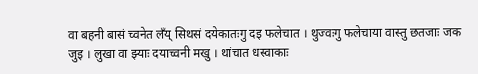वा बहनी बासं च्वनेत लँय् सिथसं दयेकातःगु दइ फलेचात । थुज्वःगु फलेचाया वास्तु छतजाः जक जुइ । लुखा वा झ्याः दयाच्वनी मखु । थांचात धस्वाकाः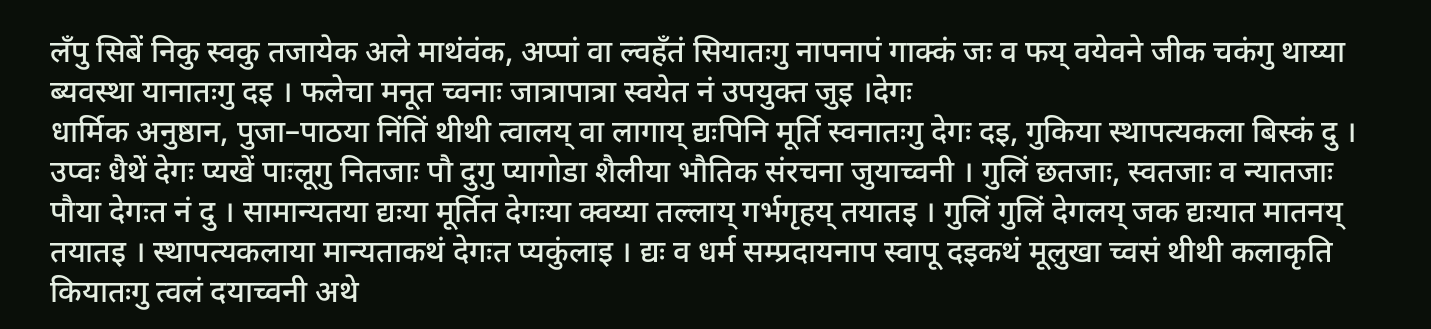लँपु सिबें निकु स्वकु तजायेक अले माथंवंक, अप्पां वा ल्वहँतं सियातःगु नापनापं गाक्कं जः व फय् वयेवने जीक चकंगु थाय्या ब्यवस्था यानातःगु दइ । फलेचा मनूत च्वनाः जात्रापात्रा स्वयेत नं उपयुक्त जुइ ।देगः
धार्मिक अनुष्ठान, पुजा–पाठया निंतिं थीथी त्वालय् वा लागाय् द्यःपिनि मूर्ति स्वनातःगु देगः दइ, गुकिया स्थापत्यकला बिस्कं दु । उप्वः धैथें देगः प्यखें पाःलूगु नितजाः पौ दुगु प्यागोडा शैलीया भौतिक संरचना जुयाच्वनी । गुलिं छतजाः, स्वतजाः व न्यातजाः पौया देगःत नं दु । सामान्यतया द्यःया मूर्तित देगःया क्वय्या तल्लाय् गर्भगृहय् तयातइ । गुलिं गुलिं देगलय् जक द्यःयात मातनय् तयातइ । स्थापत्यकलाया मान्यताकथं देगःत प्यकुंलाइ । द्यः व धर्म सम्प्रदायनाप स्वापू दइकथं मूलुखा च्वसं थीथी कलाकृति कियातःगु त्वलं दयाच्वनी अथे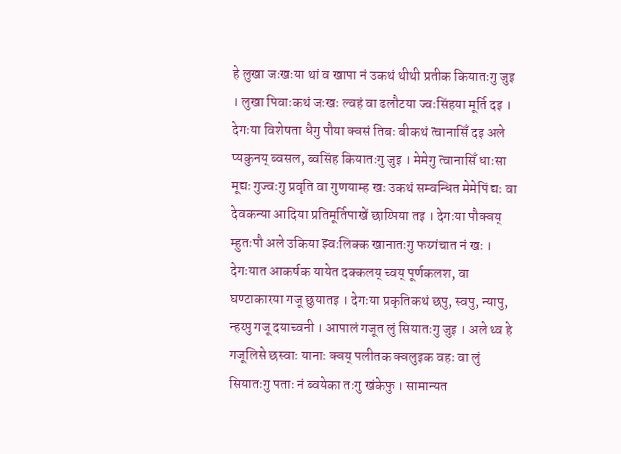हे लुखा जःखःया थां व खापा नं उकथं थीथी प्रतीक कियातःगु जुइ । लुखा पिवाःकथं जःखः ल्वहं वा ढलौटया ज्वःसिंहया मूर्ति दइ । देगःया विशेषता धैगु पौया क्वसं तिबः बीकथं त्वानासिँ दइ अले प्यकुनय् ब्वसल, ब्वसिंह कियातःगु जुइ । मेमेगु त्वानासिँ धाःसा मूद्यः गुज्वःगु प्रवृति वा गुणयाम्ह खः उकथं सम्वन्धित मेमेपिं द्यः वा देवकन्या आदिया प्रतिमूर्तिपाखें छाय्पिया तइ । देगःया पौक्वय् म्हुतःपौ अले उकिया झ्वःलिक्क खानातःगु फय्गंचात नं खः । देगःयात आकर्षक यायेत दक्कलय् च्वय् पूर्णकलश, वा घण्टाकारया गजू छुयातइ । देगःया प्रकृतिकथं छपु, स्वपु, न्यापु, न्हय्पु गजू दयाच्वनी । आपालं गजूत लुं सियातःगु जुइ । अले थ्व हे गजूलिसे छस्वाः यानाः क्वय् पलीतक क्वलुइक वहः वा लुं सियातःगु पताः नं ब्वयेका तःगु खंकेफु । सामान्यत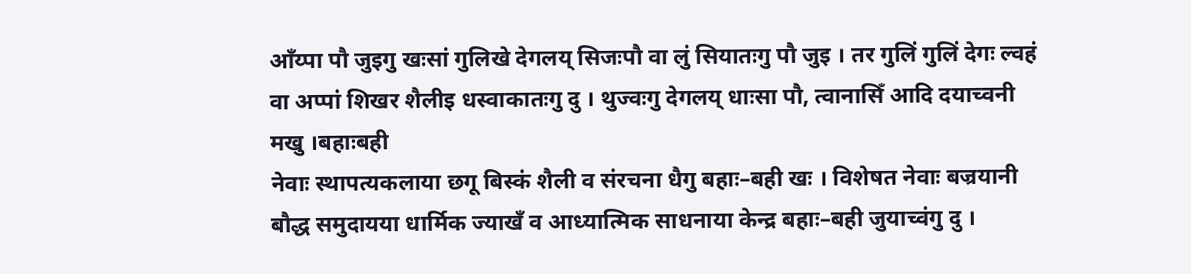आँय्पा पौ जुइगु खःसां गुलिखे देगलय् सिजःपौ वा लुं सियातःगु पौ जुइ । तर गुलिं गुलिं देगः ल्वहं वा अप्पां शिखर शैलीइ धस्वाकातःगु दु । थुज्वःगु देगलय् धाःसा पौ, त्वानासिँ आदि दयाच्वनी मखु ।बहाःबही
नेवाः स्थापत्यकलाया छगू बिस्कं शैली व संरचना धैगु बहाः–बही खः । विशेषत नेवाः बज्रयानी बौद्ध समुदायया धार्मिक ज्याखँ व आध्यात्मिक साधनाया केन्द्र बहाः–बही जुयाच्वंगु दु ।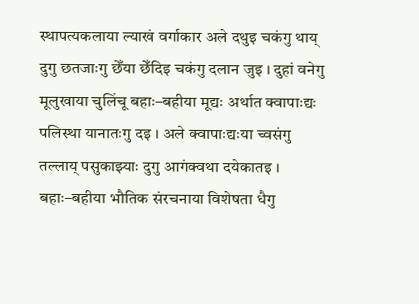स्थापत्यकलाया ल्याखं वर्गाकार अले दथुइ चकंगु थाय् दुगु छतजाःगु छेँया छेँदिइ चकंगु दलान जुइ । दुहां वनेगु मूलुखाया चुलिंचू बहाः–बहीया मूद्यः अर्थात क्वापाःद्यः पलिस्था यानातःगु दइ । अले क्वापाःद्यःया च्वसंगु तल्लाय् पसुकाझ्याः दुगु आगंक्वथा दयेकातइ । बहाः–बहीया भौतिक संरचनाया विशेषता धैगु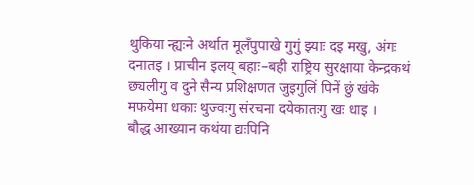थुकिया न्ह्यःने अर्थात मूलँपुपाखे गुगुं झ्याः दइ मखु, अंगः दनातइ । प्राचीन इलय् बहाः–बही राष्ट्रिय सुरक्षाया केन्द्रकथं छ्यलीगु व दुने सैन्य प्रशिक्षणत जुइगुलिं पिनें छुं खंके मफयेमा धकाः थुज्वःगु संरचना दयेकातःगु खः धाइ ।
बौद्ध आख्यान कथंया द्यःपिनि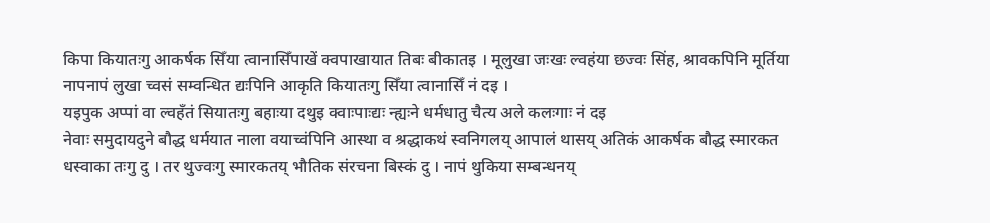किपा कियातःगु आकर्षक सिँया त्वानासिँपाखें क्वपाखायात तिबः बीकातइ । मूलुखा जःखः ल्वहंया छज्वः सिंह, श्रावकपिनि मूर्तिया नापनापं लुखा च्वसं सम्वन्धित द्यःपिनि आकृति कियातःगु सिँया त्वानासिँ नं दइ ।
यइपुक अप्पां वा ल्वहँतं सियातःगु बहाःया दथुइ क्वाःपाःद्यः न्ह्यःने धर्मधातु चैत्य अले कलःगाः नं दइ
नेवाः समुदायदुने बौद्ध धर्मयात नाला वयाच्वंपिनि आस्था व श्रद्धाकथं स्वनिगलय् आपालं थासय् अतिकं आकर्षक बौद्ध स्मारकत धस्वाका तःगु दु । तर थुज्वःगु स्मारकतय् भौतिक संरचना बिस्कं दु । नापं थुकिया सम्बन्धनय्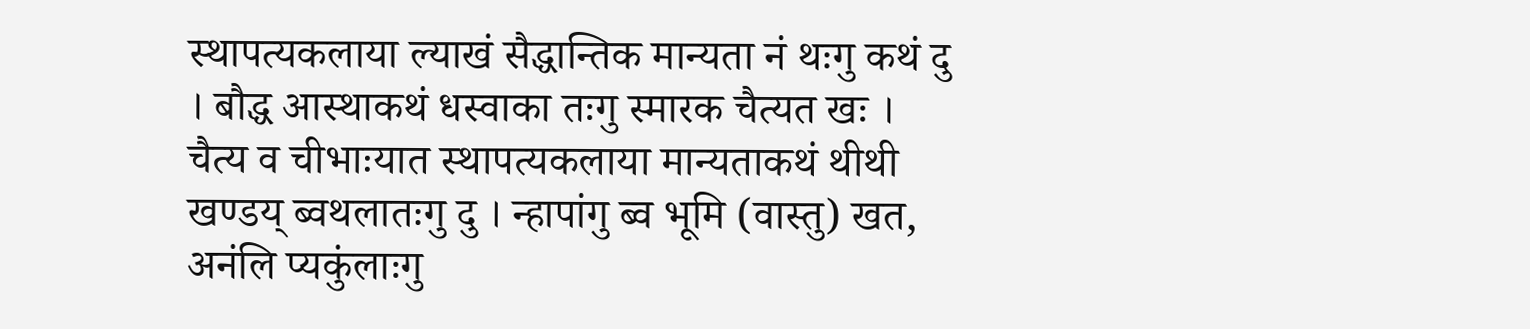स्थापत्यकलाया ल्याखं सैद्धान्तिक मान्यता नं थःगु कथं दु । बौद्ध आस्थाकथं धस्वाका तःगु स्मारक चैत्यत खः । चैत्य व चीभाःयात स्थापत्यकलाया मान्यताकथं थीथी खण्डय् ब्वथलातःगु दु । न्हापांगु ब्व भूमि (वास्तु) खत, अनंलि प्यकुंलाःगु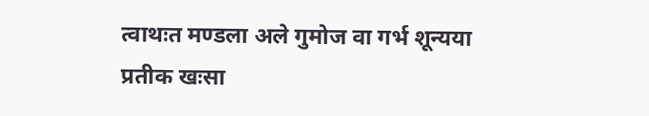त्वाथःत मण्डला अले गुमोज वा गर्भ शून्यया प्रतीक खःसा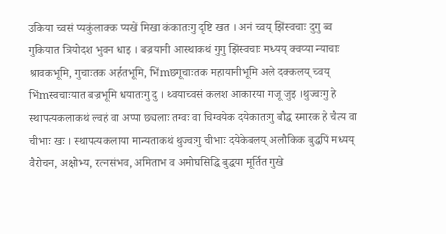उकिया च्वसं प्यकुंलाक्क प्यखें मिखा कंकातःगु दृष्टि खत । अनं च्वय् झिंस्वचाः दुगु ब्व गुकियात त्रियोदश भुवन धाइ । बज्रयानी आस्थाकथं गुगु झिंस्वचाः मध्यय् क्वय्या न्याचाः श्रावकभूमि, गुचाःतक अर्हतभूमि, भिंmछगूचाःतक महायानीभूमि अले दक्कलय् च्वय् भिंmस्वचाःयात बज्रभूमि धयातःगु दु । थ्वयाच्वसं कलश आकारया गजू जुइ ।थुज्वःगु हे स्थापत्यकलाकथं ल्वहं वा अप्पा छ्यलाः तग्वः वा चिग्वयेक दयेकातःगु बौद्ध स्मारक हे चैत्य वा चीभाः खः । स्थापत्यकलाया मान्यताकथं थुज्वःगु चीभाः दयेकेबलय् अलौकिक बुद्धपिं मध्यय् वैरोचन, अक्षोभ्य, रत्नसंभव, अमिताभ व अमोघसिद्धि बुद्धया मूर्तित गुखे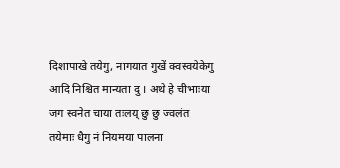दिशापाखे तयेगु, नागयात गुखें क्वस्वयेकेगु आदि निश्चित मान्यता दु । अथे हे चीभाःया जग स्वनेत चाया तःलय् छु छु ज्वलंत तयेमाः धैगु नं नियमया पालना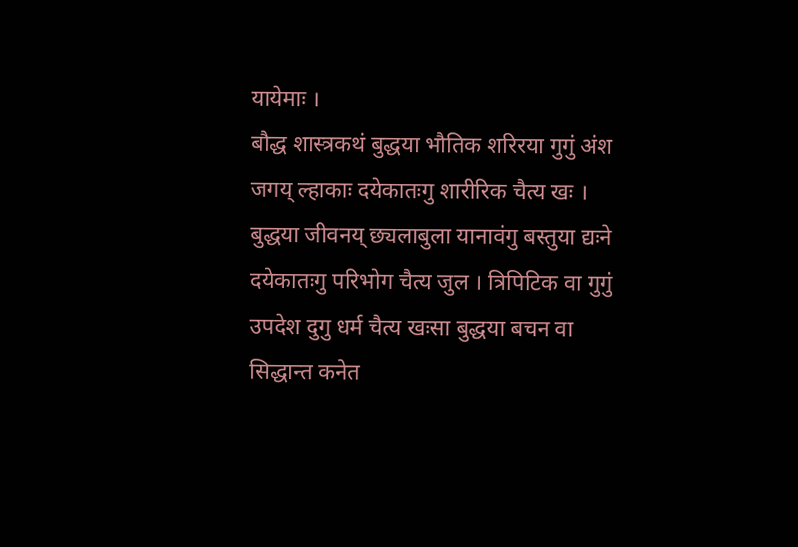यायेमाः ।
बौद्ध शास्त्रकथं बुद्धया भौतिक शरिरया गुगुं अंश जगय् ल्हाकाः दयेकातःगु शारीरिक चैत्य खः । बुद्धया जीवनय् छ्यलाबुला यानावंगु बस्तुया द्यःने दयेकातःगु परिभोग चैत्य जुल । त्रिपिटिक वा गुगुं उपदेश दुगु धर्म चैत्य खःसा बुद्धया बचन वा सिद्धान्त कनेत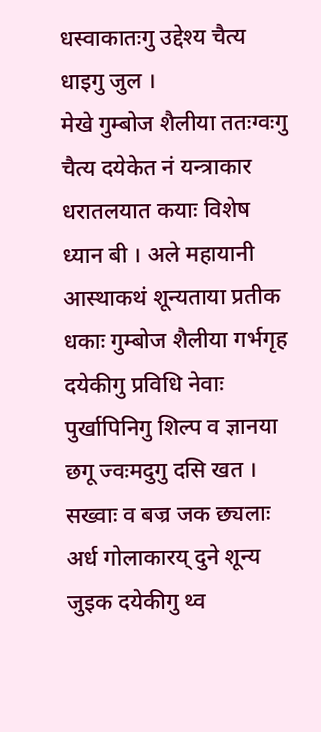धस्वाकातःगु उद्देश्य चैत्य धाइगु जुल ।
मेखे गुम्बोज शैलीया ततःग्वःगु चैत्य दयेकेत नं यन्त्राकार धरातलयात कयाः विशेष ध्यान बी । अले महायानी आस्थाकथं शून्यताया प्रतीक धकाः गुम्बोज शैलीया गर्भगृह दयेकीगु प्रविधि नेवाः पुर्खापिनिगु शिल्प व ज्ञानया छगू ज्वःमदुगु दसि खत । सख्वाः व बज्र जक छ्यलाः अर्ध गोलाकारय् दुने शून्य जुइक दयेकीगु थ्व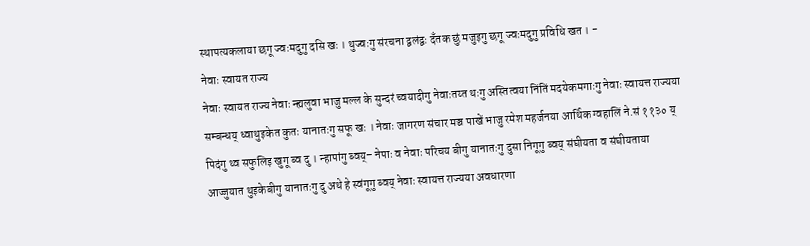स्थापत्यकलाया छगू ज्वःमदुगु दसि खः । थुज्वःगु संरचना द्वलंद्वः दँतक छुं मजुइगु छगू ज्वःमदुगु प्रविधि खत । -
नेवाः स्वायत राज्य
नेवाः स्वायत राज्य नेवाः न्ह्यलुवा भाजु मल्ल के सुन्दरं च्वयादीगु नेवाःतय्त थःगु अस्तित्वया निंतिं मदयेकमगाःगु नेवाः स्वायत्त राज्यया सम्बन्धय् ध्वाथुइकेत कुतः यानातःगु सफू खः । नेवाः जागरण संचार मञ्च पाखें भाजु रमेश महर्जनया आर्थिक ग्वहालिं ने.सं ११३० य् पिदंगु थ्व सफुलिइ खुगू ब्व दु । न्हापांगु ब्वय्– नेपाः व नेवाः परिचय बीगु यानातःगु दुसा निगूगु ब्वय् संघीयता व संघीयताया आज्जुयात थुइकेबीगु यानातःगु दु अथे हे स्वंगूगु ब्वय् नेवाः स्वायत्त राज्यया अवधारणा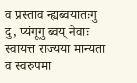व प्रस्ताव न्ह्यब्वयातःगु दु, प्यंगूगु ब्वय् नेवाः स्वायत्त राज्यया मान्यता व स्वरुपमा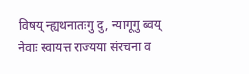विषय् न्ह्यथनातःगु दु, न्यागूगु ब्वय् नेवाः स्वायत्त राज्यया संरचना व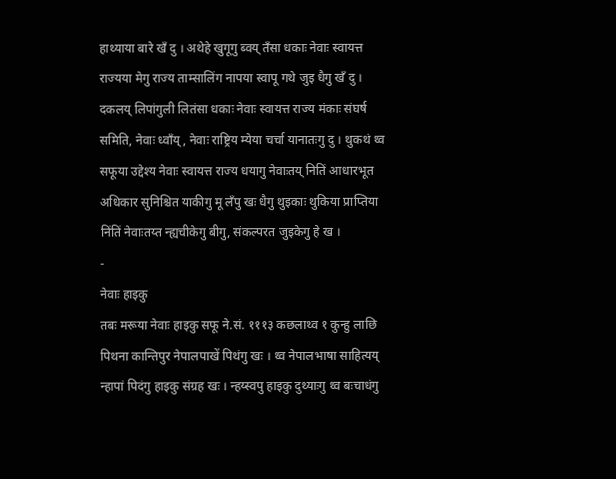हाथ्याया बारे खँ दु । अथेहे खुगूगु ब्वय् तँसा धकाः नेवाः स्वायत्त राज्यया मेगु राज्य ताम्सालिंग नापया स्वापू गथे जुइ धैगु खँ दु । दकलय् लिपांगुली लितंसा धकाः नेवाः स्वायत्त राज्य मंकाः संघर्ष समिति, नेवाः ध्वाँय्, नेवाः राष्ट्रिय म्येया चर्चा यानातःगु दु । थुकथं थ्व सफूया उद्देश्य नेवाः स्वायत्त राज्य धयागु नेवाःतय् नितिं आधारभूत अधिकार सुनिश्चित याकीगु मू लँपु खः धैगु थुइकाः थुकिया प्राप्तिया निंतिं नेवाःतय्त न्ह्यचीकेगु बीगु, संकल्परत जुइकेगु हे ख ।
-
नेवाः हाइकु
तबः मरूया नेवाः हाइकु सफू ने.सं. १११३ कछलाथ्व १ कुन्हु लाछि पिथना कान्तिपुर नेपालपाखें पिथंगु खः । थ्व नेपालभाषा साहित्यय् न्हापां पिदंगु हाइकु संग्रह खः । न्हय्स्वपु हाइकु दुथ्याःगु थ्व बःचाधंगु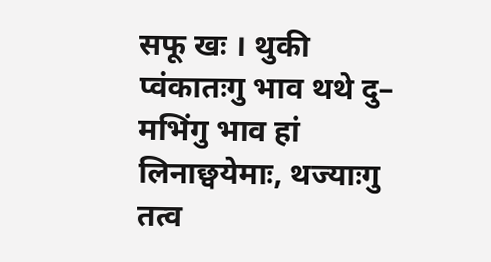सफू खः । थुकी प्वंकातःगु भाव थथे दु– मभिंगु भाव हां लिनाछ्वयेमाः, थज्याःगु तत्व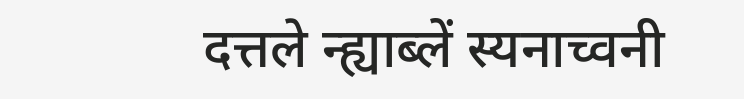दत्तले न्ह्याब्लें स्यनाच्वनी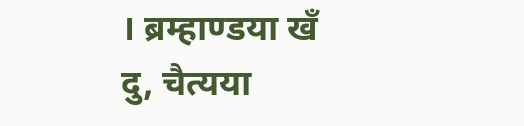। ब्रम्हाण्डया खँ दु, चैत्यया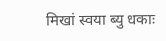मिखां स्वया ब्यु धकाः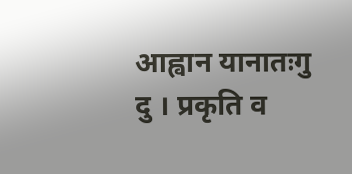आह्वान यानातःगु दु । प्रकृति व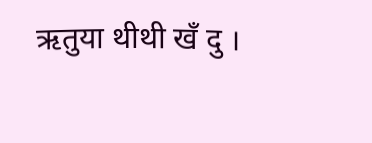ऋतुया थीथी खँ दु ।